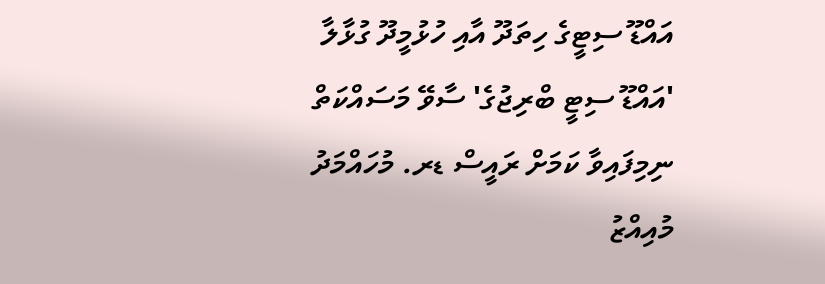އައްޑޫ ސިޓީގެ ހިތަދޫ އާއި ހުޅުމީދޫ ގުޅާލާ 'އައްޑޫ ސިޓީ ބްރިޖުގެ' ސާވޭ މަސައްކަތް ނިމިފައިވާ ކަމަށް ރައީސް ޑރ. މުހައްމަދު މުއިއްޒު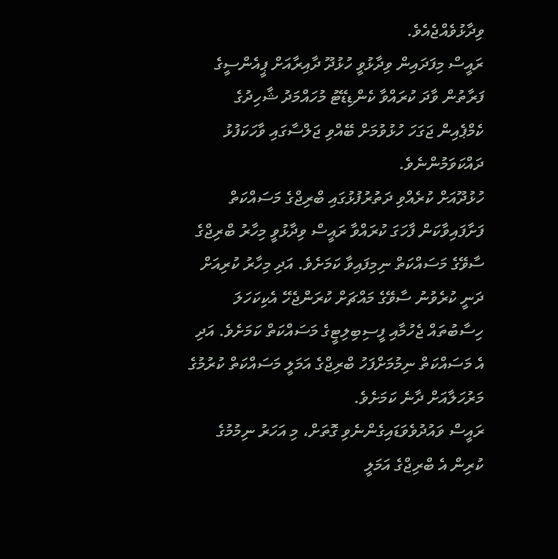ވިދާޅުވެއްޖެއެވެ.
ރައީސް މިފަދައިން ވިދާޅުވީ ހުޅުދޫ ދާއިރާއަށް ޕީއެންސީގެ ފަރާތުން ވާދަ ކުރައްވާ ކެންޑިޑޭޓު މުހައްމަދު ޝާހިދުގެ ކެމްޕެއިން ޖަގަހަ ހުޅުވުމަށް ބޭއްވި ޖަލްސާގައި ވާހަކަފުޅު ދައްކަވަމުންނެވެ.
ހުޅުދޫއަށް ކުރެއްވި ދަތުރުފުޅުގައި ބްރިޖްގެ މަސައްކަތް ފަށާފައިވާކަން ފާހަގަ ކުރައްވާ ރައީސް ވިދާޅުވީ މިހާރު ބްރިޖްގެ ސާވޭގެ މަސައްކަތް ނިމިފައިވާ ކަމަށެވެ. އަދި މިހާރު ކުރިއަށް ދަނީ ކުރެވުނު ސާވޭގެ މައްޗަށް ކުރަންޖެހޭ އެކިކަހަލަ ހިސާބުތައް ޖެހުމާއި ފީސިބިލިޓީގެ މަސައްކަތް ކަމަށެވެ. އަދި އެ މަސައްކަތް ނިމުމަށްފަހު ބްރިޖްގެ އަމަލީ މަސައްކަތް ކުރުމުގެ މަރުހަލާއަށް ދާނެ ކަމަށެވެ.
ރައީސް ވައުދުވެވަޑައިގެންނެވި ގޮތަށް، މި އަހަރު ނިމުމުގެ ކުރިން އެ ބްރިޖްގެ އަމަލީ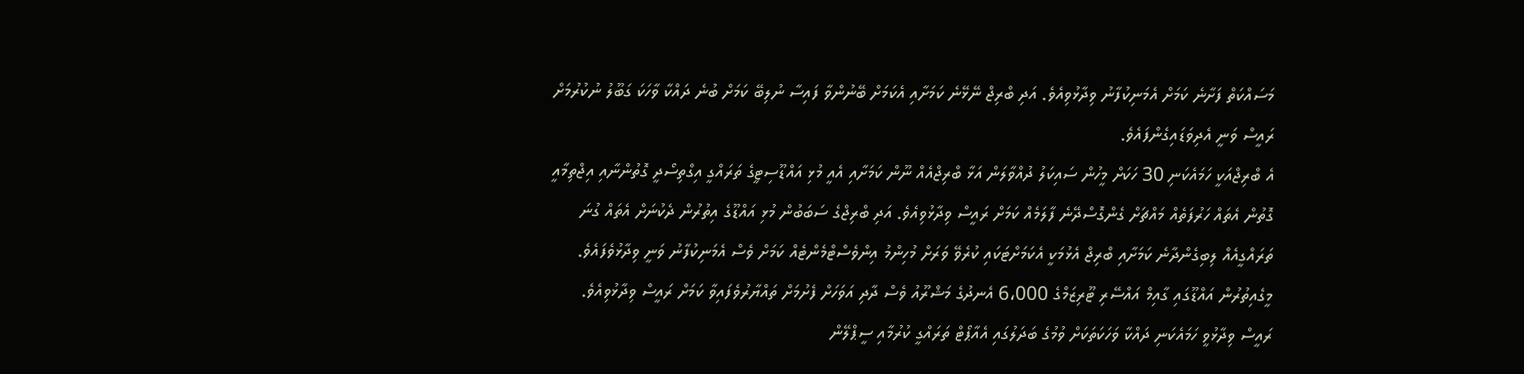މަސައްކަތް ފަށާނެ ކަމަށް އެމަނިކުފާނު ވިދާޅުވިއެވެ. އަދި ބްރިޖް ނޭޅޭނެ ކަމަށާއި އެކަމަށް ބޭނުންވާ ފައިސާ ނުލިބޭ ކަމަށް ބުނެ ދައްކާ ވާހަކަ ގަބޫލު ނުކުރުމަށް ރައީސް ވަނީ އެދިވަޑައިގެންފައެވެ.
އެ ބްރިޖްއަކީ ހަމައެކަނި 30 ހަކަށް މީހުން ސައިކަލު ދުއްވާލަން އަޅާ ބްރިޖްއެއް ނޫން ކަމަށާއި އެއީ މުޅި އައްޑޫސިޓީގެ ތަރައްގީ އިގްތިސޯދީ ގޮތުންނާއި އިޖްތިމާއީ ގޮތުން އެތައް ހަރުފަތެއް މައްޗަށް ގެންގޮސްދޭނެ ފާލަމެއް ކަމަށް ރައީސް ވިދާޅުވިއެވެ. އަދި ބްރިޖްގެ ސަބަބުން މުޅި އައްޑޫގެ އިތުރުން ދެކުނަށް އެތައް ގުނަ ތަރައްގީއެއް ލިބިގެންދާނެ ކަމަށާއި ބްރިޖް އެޅުމަކީ އެކަމަށްޓަކައި ކުރެވޭ ވަރަށް މުހިންމު އިންވެސްޓްމެންޓެއް ކަމަށް ވެސް އެމަނިކުފާނު ވަނީ ވިދާޅުވެފައެވެ.
މީގެއިތުރުން އައްޑޫގައި ގާއިމް އައްސޭރި ޓޫރިޒަމްގެ 6،000 އެނދުގެ މަޝްރޫއު ވެސް ދާދި އަވަހަށް ފެށުމަށް ތައްޔާރުވެފައިވާ ކަމަށް ރައީސް ވިދާޅުވިއެވެ. ރައީސް ވިދާޅުވީ ހަމައެކަނި ދައްކާ ވަހަކަތަކަށް ވުމުގެ ބަދަލުގައި އެއާޕޯޓް ތަރައްގީ ކުރުމާއި ސީޕްލޭން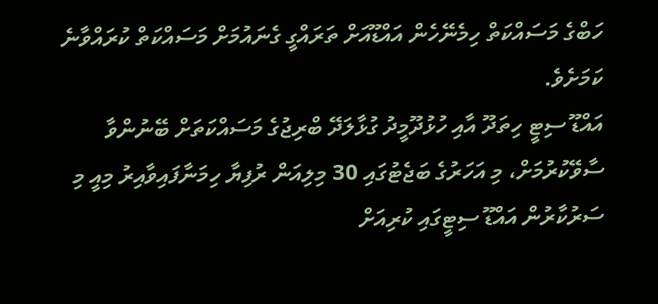ހަބްގެ މަސައްކަތް ހިމެނޭހެން އައްޑޫއަށް ތަރައްގީ ގެނައުމަށް މަސައްކަތް ކުރައްވާނެ ކަމަށެވެ.
އައްޑޫ ސިޓީ ހިތަދޫ އާއި ހުޅުދޫމީދު ގުޅާލަދޭ ބްރިޖުގެ މަސައްކަތަށް ބޭނުންވާ ސާވޭކުރުމަށް، މި އަހަރުގެ ބަޖެޓުގައި 30 މިލިއަން ރުފިޔާ ހިމަނާފައިވާއިރު މިއީ މި ސަރުކާރުން އައްޑޫ ސިޓީގައި ކުރިއަށް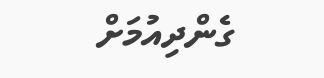ގެންދިއުމަށް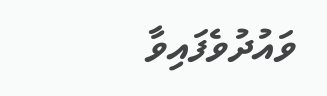ވައުދުވެފައިވާ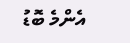އެންމެ ބޮޑު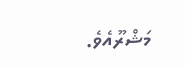މަޝްރޫއެވެ.